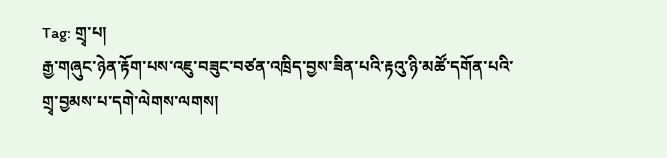Tag: གྲྭ་པ།
རྒྱ་གཞུང་ཉེན་རྟོག་པས་འཇུ་བཟུང་བཙན་འཁྲིད་བྱས་ཟིན་པའི་རྟའུ་ཉི་མཚོ་དགོན་པའི་གྲྭ་བྱམས་པ་དགེ་ལེགས་ལགས།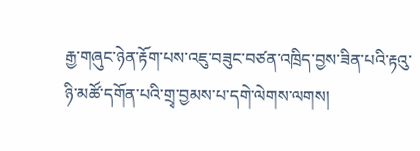རྒྱ་གཞུང་ཉེན་རྟོག་པས་འཇུ་བཟུང་བཙན་འཁྲིད་བྱས་ཟིན་པའི་རྟའུ་ཉི་མཚོ་དགོན་པའི་གྲྭ་བྱམས་པ་དགེ་ལེགས་ལགས།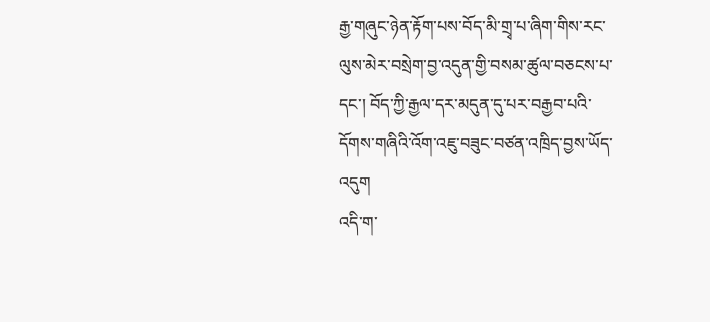རྒྱ་གཞུང་ཉེན་རྟོག་པས་བོད་མི་གྲྭ་པ་ཞིག་གིས་རང་ལུས་མེར་བསྲེག་བྱ་འདུན་གྱི་བསམ་ཚུལ་བཅངས་པ་དང་། བོད་ཀྱི་རྒྱལ་དར་མདུན་དུ་པར་བརྒྱབ་པའི་དོགས་གཞིའི་འོག་འཇུ་བཟུང་བཙན་འཁྲིད་བྱས་ཡོད་འདུག
འདི་ག་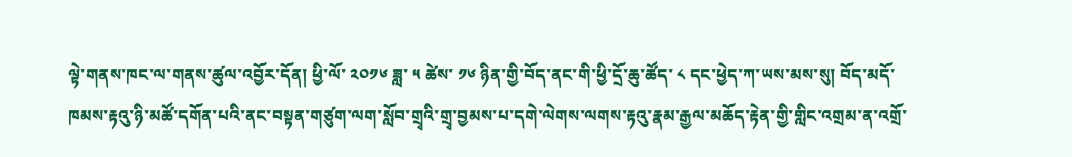ལྟེ་གནས་ཁང་ལ་གནས་ཚུལ་འབྱོར་དོན། ཕྱི་ལོ་ ༢༠༡༦ ཟླ་ ༥ ཚེས་ ༡༦ ཉིན་གྱི་བོད་ནང་གི་ཕྱི་དྲོ་ཆུ་ཚོད་ ༨ དང་ཕྱེད་ཀ་ཡས་མས་སུ། བོད་མདོ་ཁམས་རྟའུ་ཉི་མཚོ་དགོན་པའི་ནང་བསྟན་གཙུག་ལག་སློབ་གྲྭའི་གྲྭ་བྱམས་པ་དགེ་ལེགས་ལགས་རྟའུ་རྣམ་རྒྱལ་མཆོད་རྟེན་གྱི་གླིང་འགྲམ་ན་འགྲོ་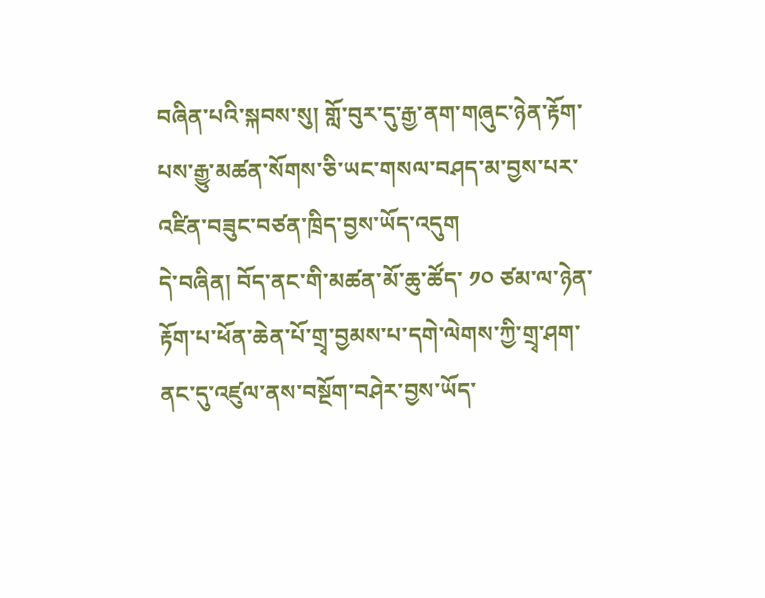བཞིན་པའི་སྐབས་སུ། གློ་བུར་དུ་རྒྱ་ནག་གཞུང་ཉེན་རྟོག་པས་རྒྱུ་མཚན་སོགས་ཅི་ཡང་གསལ་བཤད་མ་བྱས་པར་འཛིན་བཟུང་བཙན་ཁྲིད་བྱས་ཡོད་འདུག
དེ་བཞིན། བོད་ནང་གི་མཚན་མོ་ཆུ་ཚོད་ ༡༠ ཙམ་ལ་ཉེན་རྟོག་པ་ཕོན་ཆེན་པོ་གྲྭ་བྱམས་པ་དགེ་ལེགས་ཀྱི་གྲྭ་ཤག་ནང་དུ་འཛུལ་ནས་བསྔོག་བཤེར་བྱས་ཡོད་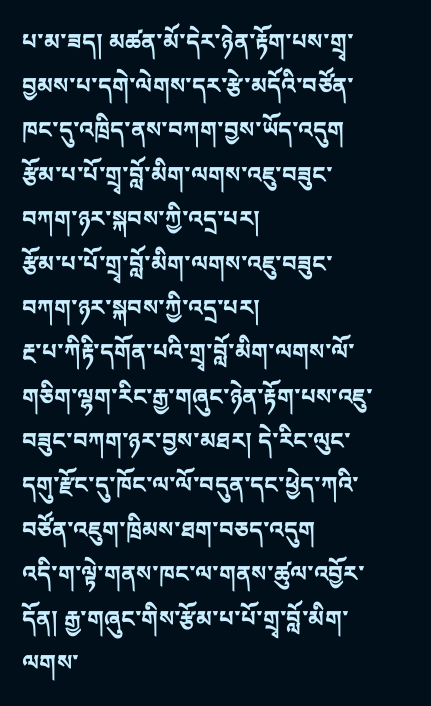པ་མ་ཟད། མཚན་མོ་དེར་ཉེན་རྟོག་པས་གྲྭ་བྱམས་པ་དགེ་ལེགས་དར་རྩེ་མདོའི་བཙོན་ཁང་དུ་འཁྲིད་ནས་བཀག་བྱས་ཡོད་འདུག
རྩོམ་པ་པོ་གྲྭ་བློ་མིག་ལགས་འཇུ་བཟུང་བཀག་ཉར་སྐབས་ཀྱི་འདྲ་པར།
རྩོམ་པ་པོ་གྲྭ་བློ་མིག་ལགས་འཇུ་བཟུང་བཀག་ཉར་སྐབས་ཀྱི་འདྲ་པར།
རྔ་པ་ཀིརྟི་དགོན་པའི་གྲྭ་བློ་མིག་ལགས་ལོ་གཅིག་ལྷག་རིང་རྒྱ་གཞུང་ཉེན་རྟོག་པས་འཇུ་བཟུང་བཀག་ཉར་བྱས་མཐར། དེ་རིང་ལུང་དགུ་རྫོང་དུ་ཁོང་ལ་ལོ་བདུན་དང་ཕྱེད་ཀའི་བཙོན་འཇུག་ཁྲིམས་ཐག་བཅད་འདུག
འདི་ག་ལྟེ་གནས་ཁང་ལ་གནས་ཚུལ་འབྱོར་དོན། རྒྱ་གཞུང་གིས་རྩོམ་པ་པོ་གྲྭ་བློ་མིག་ལགས་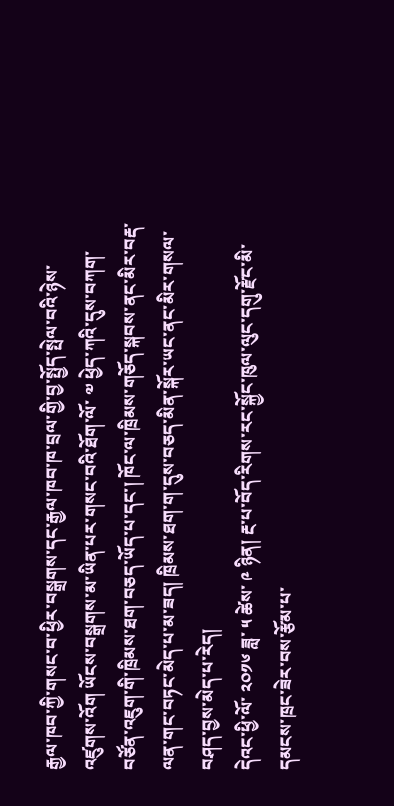རྒྱལ་ཁབ་ཀྱི་གསང་བ་ཕྱིར་བསྒྲགས་དང་རྒྱལ་ཁབ་ཁ་བྲལ་གྱི་བྱ་སྤྱོད་སྤེལ་བའི་ཉེས་འཛུགས་འོག ཡོངས་བསྒྲགས་མ་ཡིན་པར་གསང་བའི་ཐོག་ལོ་ ༧ ཕྱེད་ཀའི་དུས་བཀག་བཙོན་འཇུག་གི་ཁྲིམས་ཐག་བཅད་ཡོད་པ་དང་། ཁོང་ལ་ཁྲིམས་གཅོད་སྐབས་ནང་མིར་བརྡ་ལན་གང་བཏང་མེད་པ་མ་ཟད། ཁྲིམས་ཐག་ག་དུས་བཅད་མིན་སྐོར་ཡང་ནང་མིར་གསལ་བཤད་བྱས་མེད་པ་རེད།
དེའང་ཕྱི་ལོ་ ༢༠༡༦ ཟླ་ ༥ ཚེས་ ༩ ཉིན། རྔ་པ་བོད་རིགས་རང་སྐྱོང་ཁུལ་ལུང་དགུ་རྫོང་མི་དམངས་ཁྲང་ཟེར་བས་རྩོམ་པ་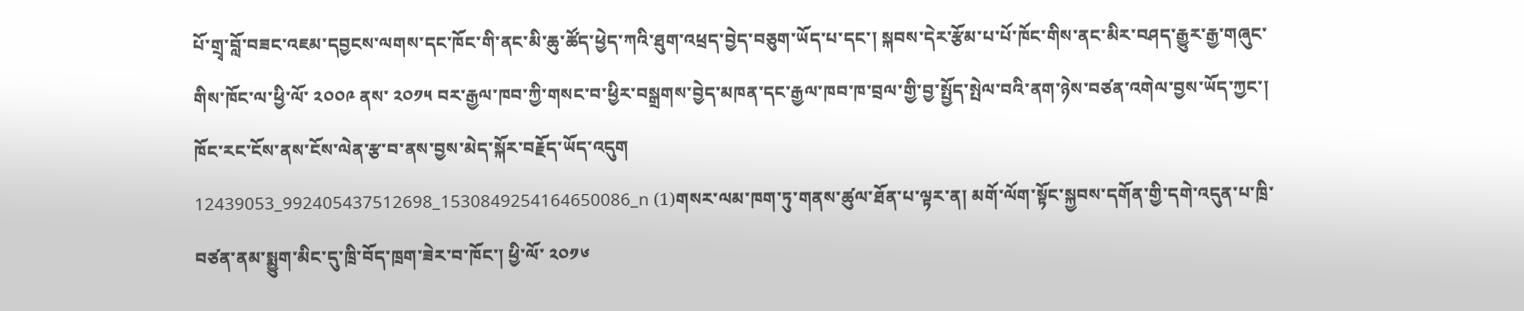པོ་གྲྭ་བློ་བཟང་འཇམ་དབྱངས་ལགས་དང་ཁོང་གི་ནང་མི་ཆུ་ཚོད་ཕྱེད་ཀའི་ཐུག་འཕྲད་བྱེད་བཅུག་ཡོད་པ་དང་། སྐབས་དེར་རྩོམ་པ་པོ་ཁོང་གིས་ནང་མིར་བཤད་རྒྱུར་རྒྱ་གཞུང་གིས་ཁོང་ལ་ཕྱི་ལོ་ ༢༠༠༩ ནས་ ༢༠༡༥ བར་རྒྱལ་ཁབ་ཀྱི་གསང་བ་ཕྱིར་བསྒྲགས་བྱེད་མཁན་དང་རྒྱལ་ཁབ་ཁ་བྲལ་གྱི་བྱ་སྤྱོད་སྤེལ་བའི་ནག་ཉེས་བཙན་འགེལ་བྱས་ཡོད་ཀྱང་། ཁོང་རང་ངོས་ནས་ངོས་ལེན་རྩ་བ་ནས་བྱས་མེད་སྐོར་བརྗོད་ཡོད་འདུག
12439053_992405437512698_1530849254164650086_n (1)གསར་ལམ་ཁག་ཏུ་གནས་ཚུལ་ཐོན་པ་ལྟར་ན། མགོ་ལོག་སྟོང་སྐྱབས་དགོན་གྱི་དགེ་འདུན་པ་ཁྲི་བཙན་ནམ་སྨྱུག་མིང་དུ་ཁྲི་བོད་ཁྲག་ཟེར་བ་ཁོང་། ཕྱི་ལོ་ ༢༠༡༦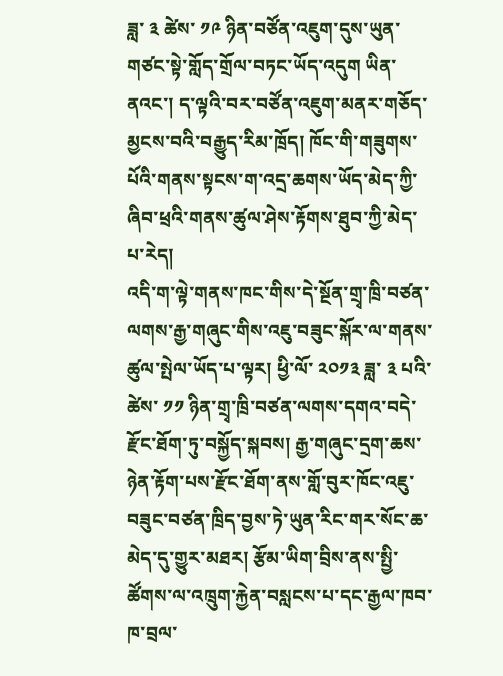ཟླ་ ༣ ཚེས་ ༡༩ ཉིན་བཙོན་འཇུག་དུས་ཡུན་གཙང་སྟེ་གློད་གྲོལ་བཏང་ཡོད་འདུག ཡིན་ནའང་། ད་ལྟའི་བར་བཙོན་འཇུག་མནར་གཅོད་མྱངས་བའི་བརྒྱུད་རིམ་ཁྲོད། ཁོང་གི་གཟུགས་པོའི་གནས་སྟངས་ག་འདྲ་ཆགས་ཡོད་མེད་ཀྱི་ཞིབ་ཕྲའི་གནས་ཚུལ་ཤེས་རྟོགས་ཐུབ་ཀྱི་མེད་པ་རེད།
འདི་ག་ལྟེ་གནས་ཁང་གིས་དེ་སྔོན་གྲྭ་ཁྲི་བཙན་ལགས་རྒྱ་གཞུང་གིས་འཇུ་བཟུང་སྐོར་ལ་གནས་ཚུལ་སྤེལ་ཡོད་པ་ལྟར། ཕྱི་ལོ་ ༢༠༡༣ ཟླ་ ༣ པའི་ཚེས་ ༡༡ ཉིན་གྲྭ་ཁྲི་བཙན་ལགས་དགའ་བདེ་རྫོང་ཐོག་ཏུ་བསྐྱོད་སྐབས། རྒྱ་གཞུང་དྲག་ཆས་ཉེན་རྟོག་པས་རྫོང་ཐོག་ནས་གློ་བུར་ཁོང་འཇུ་བཟུང་བཙན་ཁྲིད་བྱས་ཏེ་ཡུན་རིང་གར་སོང་ཆ་མེད་དུ་གྱུར་མཐར། རྩོམ་ཡིག་བྲིས་ནས་སྤྱི་ཚོགས་ལ་འཁྲུག་རྐྱེན་བསླངས་པ་དང་རྒྱལ་ཁབ་ཁ་བྲལ་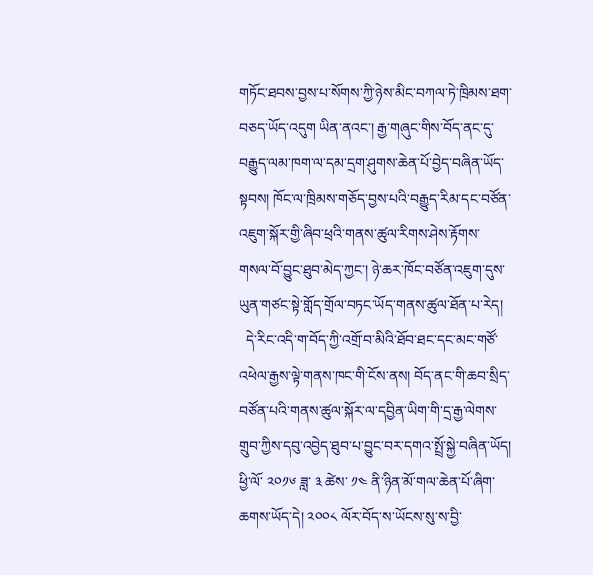གཏོང་ཐབས་བྱས་པ་སོགས་ཀྱི་ཉེས་མིང་བཀལ་ཏེ་ཁྲིམས་ཐག་བཅད་ཡོད་འདུག ཡིན་ནའང་། རྒྱ་གཞུང་གིས་བོད་ནང་དུ་བརྒྱུད་ལམ་ཁག་ལ་དམ་དྲག་ཤུགས་ཆེན་པོ་བྱེད་བཞིན་ཡོད་སྟབས། ཁོང་ལ་ཁྲིམས་གཅོད་བྱས་པའི་བརྒྱུད་རིམ་དང་བཙོན་འཇུག་སྐོར་གྱི་ཞིབ་ཕྲའི་གནས་ཚུལ་རིགས་ཤེས་རྟོགས་གསལ་བོ་བྱུང་ཐུབ་མེད་ཀྱང་། ཉེ་ཆར་ཁོང་བཙོན་འཇུག་དུས་ཡུན་གཙང་སྟེ་གློད་གྲོལ་བཏང་ཡོད་གནས་ཚུལ་ཐོན་པ་རེད།
  དེ་རིང་འདི་ག་བོད་ཀྱི་འགྲོ་བ་མིའི་ཐོབ་ཐང་དང་མང་གཙོ་འཕེལ་རྒྱས་ལྟེ་གནས་ཁང་གི་ངོས་ནས། བོད་ནང་གི་ཆབ་སྲིད་བཙོན་པའི་གནས་ཚུལ་སྐོར་ལ་དབྱིན་ཡིག་གི་དྲ་རྒྱ་ལེགས་གྲུབ་ཀྱིས་དབུ་འབྱེད་ཐུབ་པ་བྱུང་བར་དགའ་སྤྲོ་སྐྱེ་བཞིན་ཡོད། ཕྱི་ལོ་ ༢༠༡༦ ཟླ་ ༣ ཚེས་ ༡༤ ནི་ཉིན་མོ་གལ་ཆེན་པོ་ཞིག་ཆགས་ཡོད་དེ། ༢༠༠༨ ལོར་བོད་ས་ཡོངས་སུ་ས་བྱི་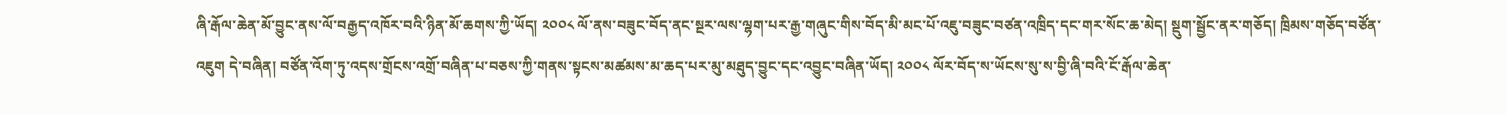ཞི་རྒོལ་ཆེན་མོ་བྱུང་ནས་ལོ་བརྒྱད་འཁོར་བའི་ཉིན་མོ་ཆགས་ཀྱི་ཡོད། ༢༠༠༨ ལོ་ནས་བཟུང་བོད་ནང་སྔར་ལས་ལྷག་པར་རྒྱ་གཞུང་གིས་བོད་མི་མང་པོ་འཇུ་བཟུང་བཙན་འཁྲིད་དང་གར་སོང་ཆ་མེད། སྡུག་སྦྱོང་ནར་གཅོད། ཁྲིམས་གཅོད་བཙོན་འཇུག དེ་བཞིན། བཙོན་འོག་ཏུ་འདས་གྲོངས་འགྲོ་བཞིན་པ་བཅས་ཀྱི་གནས་སྟངས་མཚམས་མ་ཆད་པར་མུ་མཐུད་བྱུང་དང་འབྱུང་བཞིན་ཡོད། ༢༠༠༨ ལོར་བོད་ས་ཡོངས་སུ་ས་བྱི་ཞི་བའི་ངོ་རྒོལ་ཆེན་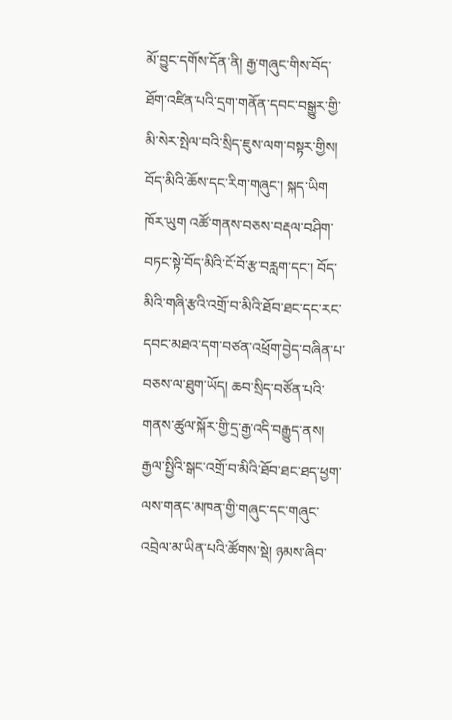མོ་བྱུང་དགོས་དོན་ནི། རྒྱ་གཞུང་གིས་བོད་ཐོག་འཛིན་པའི་དྲག་གནོན་དབང་བསྒྱུར་གྱི་མི་སེར་སྤེལ་བའི་སྲིད་ཇུས་ལག་བསྟར་གྱིས། བོད་མིའི་ཆོས་དང་རིག་གཞུང་། སྐད་ཡིག ཁོར་ཡུག འཚོ་གནས་བཅས་བརྡལ་བཤིག་བཏང་སྟེ་བོད་མིའི་ངོ་བོ་རྩ་བརླག་དང་། བོད་མིའི་གཞི་རྩའི་འགྲོ་བ་མིའི་ཐོབ་ཐང་དང་རང་དབང་མཐའ་དག་བཙན་འཕྲོག་བྱེད་བཞིན་པ་བཅས་ལ་ཐུག་ཡོད། ཆབ་སྲིད་བཙོན་པའི་གནས་ཚུལ་སྐོར་གྱི་དྲ་རྒྱ་འདི་བརྒྱུད་ནས། རྒྱལ་སྤྱིའི་སྒང་འགྲོ་བ་མིའི་ཐོབ་ཐང་ཐད་ཕྱག་ལས་གནང་མཁན་གྱི་གཞུང་དང་གཞུང་འབྲེལ་མ་ཡིན་པའི་ཚོགས་སྡེ། ཉམས་ཞིབ་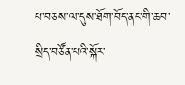པ་བཅས་ལ་དུས་ཐོག་བོད་ནང་གི་ཆབ་སྲིད་བཙོན་པའི་སྐོར་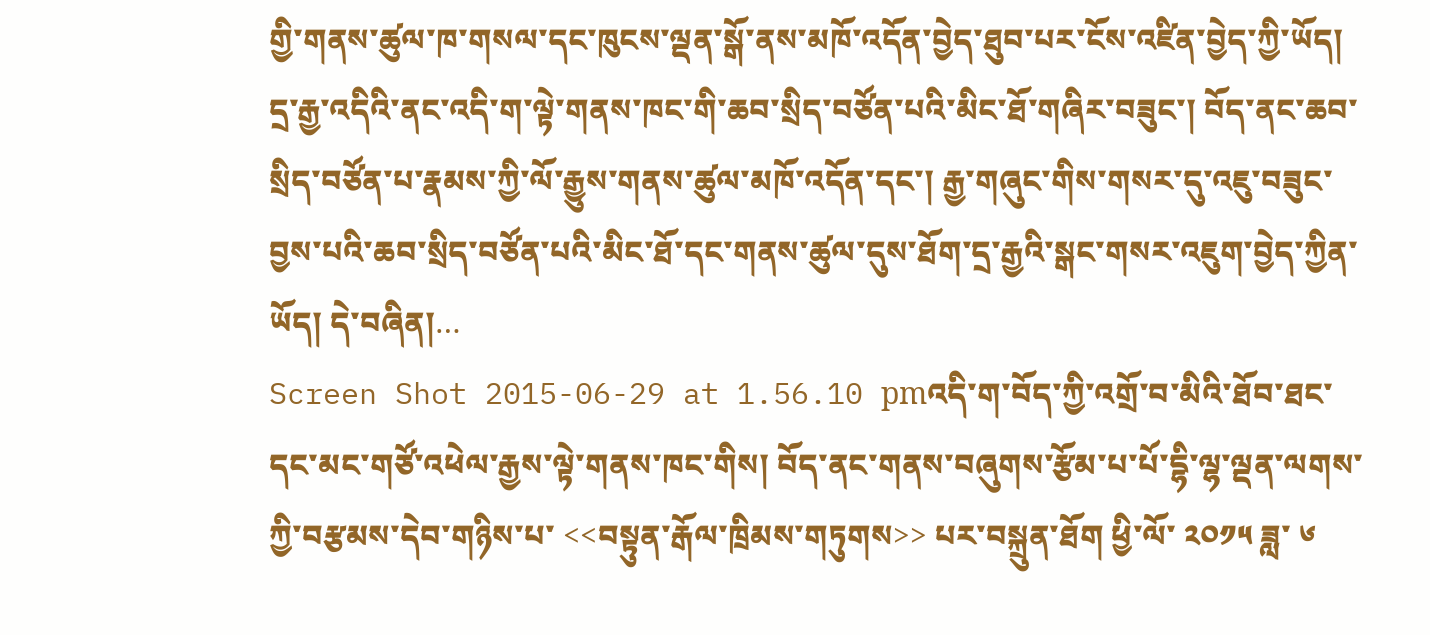གྱི་གནས་ཚུལ་ཁ་གསལ་དང་ཁུངས་ལྡན་སྒོ་ནས་མཁོ་འདོན་བྱེད་ཐུབ་པར་ངོས་འཛིན་བྱེད་ཀྱི་ཡོད། དྲ་རྒྱ་འདིའི་ནང་འདི་ག་ལྟེ་གནས་ཁང་གི་ཆབ་སྲིད་བཙོན་པའི་མིང་ཐོ་གཞིར་བཟུང་། བོད་ནང་ཆབ་སྲིད་བཙོན་པ་རྣམས་ཀྱི་ལོ་རྒྱུས་གནས་ཚུལ་མཁོ་འདོན་དང་། རྒྱ་གཞུང་གིས་གསར་དུ་འཇུ་བཟུང་བྱས་པའི་ཆབ་སྲིད་བཙོན་པའི་མིང་ཐོ་དང་གནས་ཚུལ་དུས་ཐོག་དྲ་རྒྱའི་སྒང་གསར་འཇུག་བྱེད་ཀྱིན་ཡོད། དེ་བཞིན།…
Screen Shot 2015-06-29 at 1.56.10 pmའདི་ག་བོད་ཀྱི་འགྲོ་བ་མིའི་ཐོབ་ཐང་དང་མང་གཙོ་འཕེལ་རྒྱས་ལྟེ་གནས་ཁང་གིས། བོད་ནང་གནས་བཞུགས་རྩོམ་པ་པོ་དྷི་ལྷ་ལྡན་ལགས་ཀྱི་བརྩམས་དེབ་གཉིས་པ་ <<བསྟུན་རྒོལ་ཁྲིམས་གཏུགས>> པར་བསྐྲུན་ཐོག ཕྱི་ལོ་ ༢༠༡༥ ཟླ་ ༦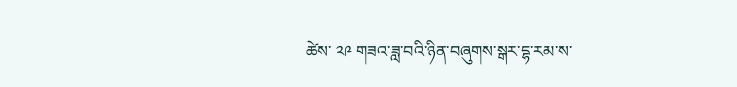ཚེས་ ༢༩ གཟའ་ཟླ་བའི་ཉིན་བཞུགས་སྒར་དྷ་རམ་ས་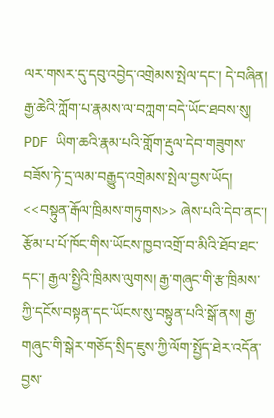ལར་གསར་དུ་དབུ་འབྱེད་འགྲེམས་སྤེལ་དང་། དེ་བཞིན། རྒྱ་ཆེའི་ཀློག་པ་རྣམས་ལ་བཀླག་བདེ་ཡོང་ཐབས་སུ། PDF ཡིག་ཆའི་རྣམ་པའི་གློག་རྡུལ་དེབ་གཟུགས་བཟོས་ཏེ་དྲ་ལམ་བརྒྱུད་འགྲེམས་སྤེལ་བྱས་ཡོད།
<<བསྟུན་རྒོལ་ཁྲིམས་གཏུགས>> ཞེས་པའི་དེབ་ནང་། རྩོམ་པ་པོ་ཁོང་གིས་ཡོངས་ཁྱབ་འགྲོ་བ་མིའི་ཐོབ་ཐང་དང་། རྒྱལ་སྤྱིའི་ཁྲིམས་ལུགས། རྒྱ་གཞུང་གི་རྩ་ཁྲིམས་ཀྱི་དངོས་བསྟན་དང་ཡོངས་སུ་བསྟུན་པའི་སྒོ་ནས། རྒྱ་གཞུང་གི་སྒེར་གཅོད་སྲིད་ཇུས་ཀྱི་ལོག་སྤྱོད་ཐེར་འདོན་བྱས་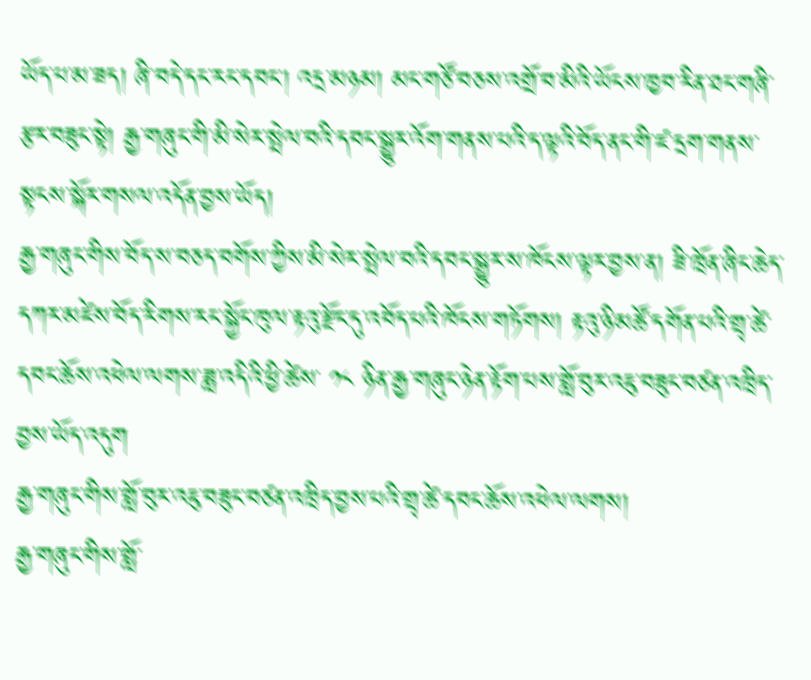ཡོད་པ་མ་ཟད། ཞི་བདེ་དང་རང་དབང་། འདྲ་མཉམ། མང་གཙོ་བཅས་འགྲོ་བ་མིའི་ཡོངས་ཁྱབ་རིན་ཐང་གཞི་རྩར་བཟུང་སྟེ། རྒྱ་གཞུང་གི་མི་སེར་སྤེལ་བའི་དབང་སྒྱུར་འོག་གནས་པའི་ད་ལྟའི་བོད་ནང་གི་ཛ་དྲག་གནས་སྟངས་སྐོར་གསལ་འདོན་བྱས་ཡོད།
རྒྱ་གཞུང་གིས་བོད་ས་བཅད་བགོས་ཀྱིས་མི་སེར་སྤེལ་བའི་དབང་སྒྱུར་ས་ཁོངས་ལྟར་བྱས་ན། ཟི་ཁྲོན་ཞིང་ཆེད་དཀར་མཛེས་བོད་རིགས་རང་སྐྱོང་ཁུལ་རྟའུ་རྫོང་དུ་འབོད་པའི་ཁོངས་གཏོགས། རྟའུ་ཉི་མཚོ་དགོན་པའི་གྲྭ་ཚེ་དབང་ཆོས་འཕེལ་ལགས་ཟླ་འདིའི་ཕྱི་ཚེས་ ༡༨ ཉིན་རྒྱ་གཞུང་ཉེན་རྟོག་པས་གློ་བུར་འཇུ་བཟུང་བཙན་འཁྲིད་བྱས་ཡོད་འདུག
རྒྱ་གཞུང་གིས་གློ་བུར་འཇུ་བཟུང་བཙན་འཁྲིད་བྱས་པའི་གྲྭ་ཚེ་དབང་ཆོས་འཕེལ་ལགས།
རྒྱ་གཞུང་གིས་གློ་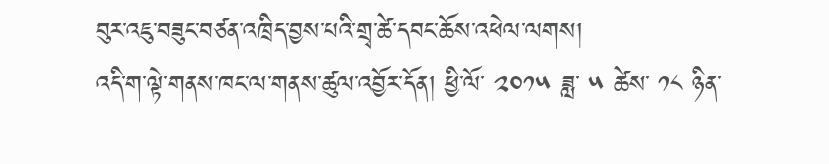བུར་འཇུ་བཟུང་བཙན་འཁྲིད་བྱས་པའི་གྲྭ་ཚེ་དབང་ཆོས་འཕེལ་ལགས།
འདི་ག་ལྟེ་གནས་ཁང་ལ་གནས་ཚུལ་འབྱོར་དོན། ཕྱི་ལོ་ ༢༠༡༥ ཟླ་ ༥ ཚེས་ ༡༨ ཉིན་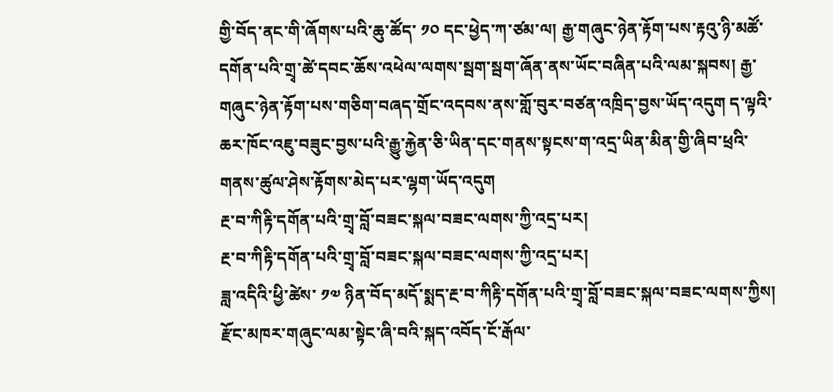གྱི་བོད་ནང་གི་ཞོགས་པའི་ཆུ་ཚོད་ ༡༠ དང་ཕྱེད་ཀ་ཙམ་ལ། རྒྱ་གཞུང་ཉེན་རྟོག་པས་རྟའུ་ཉི་མཚོ་དགོན་པའི་གྲྭ་ཚེ་དབང་ཆོས་འཕེལ་ལགས་སྦག་སྦག་ཞོན་ནས་ཡོང་བཞིན་པའི་ལམ་སྐབས། རྒྱ་གཞུང་ཉེན་རྟོག་པས་གཅིག་བཞད་གྲོང་འདབས་ནས་གློ་བུར་བཙན་འཁྲིད་བྱས་ཡོད་འདུག ད་ལྟའི་ཆར་ཁོང་འཇུ་བཟུང་བྱས་པའི་རྒྱུ་རྐྱེན་ཅི་ཡིན་དང་གནས་སྟངས་ག་འདྲ་ཡིན་མིན་གྱི་ཞིབ་ཕྲའི་གནས་ཚུལ་ཤེས་རྟོགས་མེད་པར་ལྷག་ཡོད་འདུག
རྔ་བ་ཀིརྟི་དགོན་པའི་གྲྭ་བློ་བཟང་སྐལ་བཟང་ལགས་ཀྱི་འདྲ་པར།
རྔ་བ་ཀིརྟི་དགོན་པའི་གྲྭ་བློ་བཟང་སྐལ་བཟང་ལགས་ཀྱི་འདྲ་པར།
ཟླ་འདིའི་ཕྱི་ཚེས་ ༡༧ ཉིན་བོད་མདོ་སྨད་རྔ་བ་ཀིརྟི་དགོན་པའི་གྲྭ་བློ་བཟང་སྐལ་བཟང་ལགས་ཀྱིས། རྫོང་མཁར་གཞུང་ལམ་སྟེང་ཞི་བའི་སྐད་འབོད་ངོ་རྒོལ་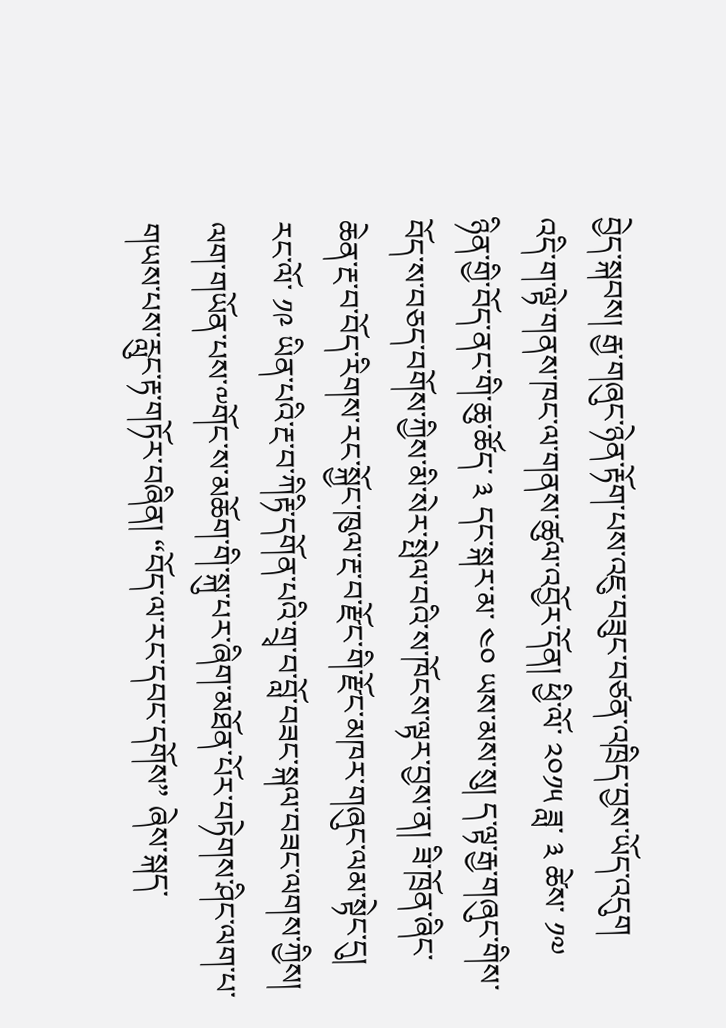བྱེད་སྐབས། རྒྱ་གཞུང་ཉེན་རྟོག་པས་འཇུ་བཟུང་བཙན་འཁྲིད་བྱས་ཡོད་འདུག
འདི་ག་ལྟེ་གནས་ཁང་ལ་གནས་ཚུལ་འབྱོར་དོན། ཕྱི་ལོ་ ༢༠༡༥ ཟླ་ ༣ ཚེས་ ༡༧ ཉིན་གྱི་བོད་ནང་གི་ཆུ་ཚོད་ ༣ དང་སྐར་མ་ ༤༠ ཡས་མས་སུ། ད་ལྟ་རྒྱ་གཞུང་གིས་བོད་ས་བཅད་བགོས་ཀྱིས་མི་སེར་སྤེལ་བའི་ས་ཁོངས་ལྟར་བྱས་ན། ཟི་ཁྲོན་ཞིང་ཆེན་རྔ་བ་བོད་རིགས་རང་སྐྱོང་ཁུལ་རྔ་བ་རྫོང་གི་རྫོང་མཁར་གཞུང་ལམ་སྟེང་དུ། རང་ལོ་ ༡༩ ཡིན་པའི་རྔ་བ་ཀིརྟི་དགོན་པའི་གྲྭ་བ་བློ་བཟང་སྐལ་བཟང་ལགས་ཀྱིས། ལག་གཡོན་པས་༸གོང་ས་མཆོག་གི་སྐུ་པར་ཞིག་མཐོན་པོར་བཏེགས་ཤིང་ལག་པ་གཡས་པས་རླུང་རྟ་གཏོར་བཞིན། “བོད་ལ་རང་དབང་དགོས” ཞེས་སྐད་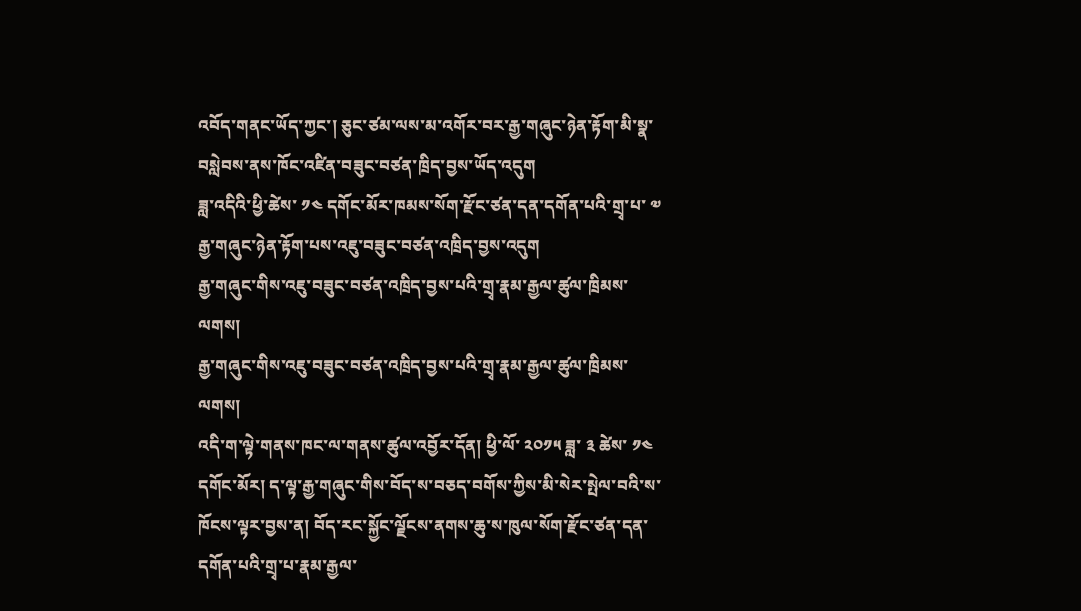འབོད་གནང་ཡོད་ཀྱང་། ཅུང་ཙམ་ལས་མ་འགོར་བར་རྒྱ་གཞུང་ཉེན་རྟོག་མི་སྣ་བསླེབས་ནས་ཁོང་འཛིན་བཟུང་བཙན་ཁྲིད་བྱས་ཡོད་འདུག
ཟླ་འདིའི་ཕྱི་ཚེས་ ༡༤ དགོང་མོར་ཁམས་སོག་རྫོང་ཙན་དན་དགོན་པའི་གྲྭ་པ་ ༧ རྒྱ་གཞུང་ཉེན་རྟོག་པས་འཇུ་བཟུང་བཙན་འཁྲིད་བྱས་འདུག
རྒྱ་གཞུང་གིས་འཇུ་བཟུང་བཙན་འཁྲིད་བྱས་པའི་གྲྭ་རྣམ་རྒྱལ་ཚུལ་ཁྲིམས་ལགས།
རྒྱ་གཞུང་གིས་འཇུ་བཟུང་བཙན་འཁྲིད་བྱས་པའི་གྲྭ་རྣམ་རྒྱལ་ཚུལ་ཁྲིམས་ལགས།
འདི་ག་ལྟེ་གནས་ཁང་ལ་གནས་ཚུལ་འབྱོར་དོན། ཕྱི་ལོ་ ༢༠༡༥ ཟླ་ ༣ ཚེས་ ༡༤ དགོང་མོར། ད་ལྟ་རྒྱ་གཞུང་གིས་བོད་ས་བཅད་བགོས་ཀྱིས་མི་སེར་སྤེལ་བའི་ས་ཁོངས་ལྟར་བྱས་ན། བོད་རང་སྐྱོང་ལྗོངས་ནགས་ཆུ་ས་ཁུལ་སོག་རྫོང་ཙན་དན་དགོན་པའི་གྲྭ་པ་རྣམ་རྒྱལ་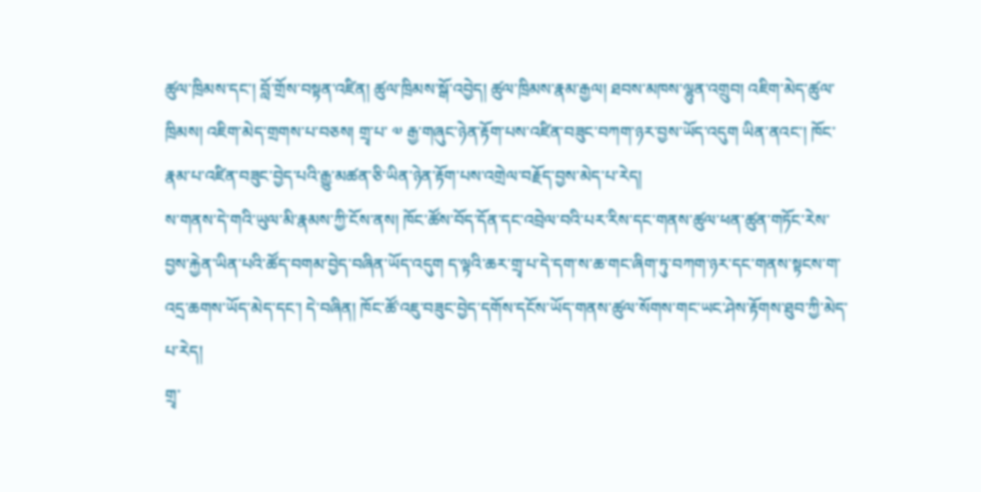ཚུལ་ཁྲིམས་དང་། བློ་གྲོས་བསྟན་འཛིན། ཚུལ་ཁྲིམས་སྒོ་འབྱེད། ཚུལ་ཁྲིམས་རྣམ་རྒྱལ། ཐབས་མཁས་ལྷུན་འགྲུབ། འཇིག་མེད་ཚུལ་ཁྲིམས། འཇིག་མེད་གྲགས་པ་བཅས། གྲྭ་པ་ ༧ རྒྱ་གཞུང་ཉེན་རྟོག་པས་འཛིན་བཟུང་བཀག་ཉར་བྱས་ཡོད་འདུག ཡིན་ནའང་། ཁོང་རྣམ་པ་འཛིན་བཟུང་བྱེད་པའི་རྒྱུ་མཚན་ཅི་ཡིན་ཉེན་རྟོག་པས་འགྲེལ་བརྗོད་བྱས་མེད་པ་རེད།
ས་གནས་དེ་གའི་ཡུལ་མི་རྣམས་ཀྱི་ངོས་ནས། ཁོང་ཚོས་བོད་དོན་དང་འབྲེལ་བའི་པར་རིས་དང་གནས་ཚུལ་ཕན་ཚུན་གཏོང་རེས་བྱས་རྐྱེན་ཡིན་པའི་ཚོད་བགམ་བྱེད་བཞིན་ཡོད་འདུག ད་ལྟའི་ཆར་གྲྭ་པ་དེ་དག་ས་ཆ་གང་ཞིག་ཏུ་བཀག་ཉར་དང་གནས་སྟངས་ག་འདྲ་ཆགས་ཡོད་མེད་དང་། དེ་བཞིན། ཁོང་ཚོ་འཇུ་བཟུང་བྱེད་དགོས་དངོས་ཡོད་གནས་ཚུལ་སོགས་གང་ཡང་ཤེས་རྟོགས་ཐུབ་ཀྱི་མེད་པ་རེད།
གྲྭ་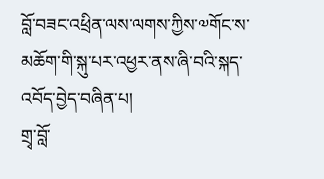བློ་བཟང་འཕྲིན་ལས་ལགས་ཀྱིས་༧གོང་ས་མཆོག་གི་སྐུ་པར་འཕྱར་ནས་ཞི་བའི་སྐད་འབོད་བྱེད་བཞིན་པ།
གྲྭ་བློ་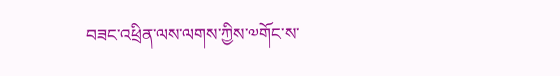བཟང་འཕྲིན་ལས་ལགས་ཀྱིས་༧གོང་ས་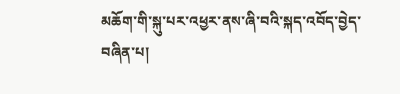མཆོག་གི་སྐུ་པར་འཕྱར་ནས་ཞི་བའི་སྐད་འབོད་བྱེད་བཞིན་པ།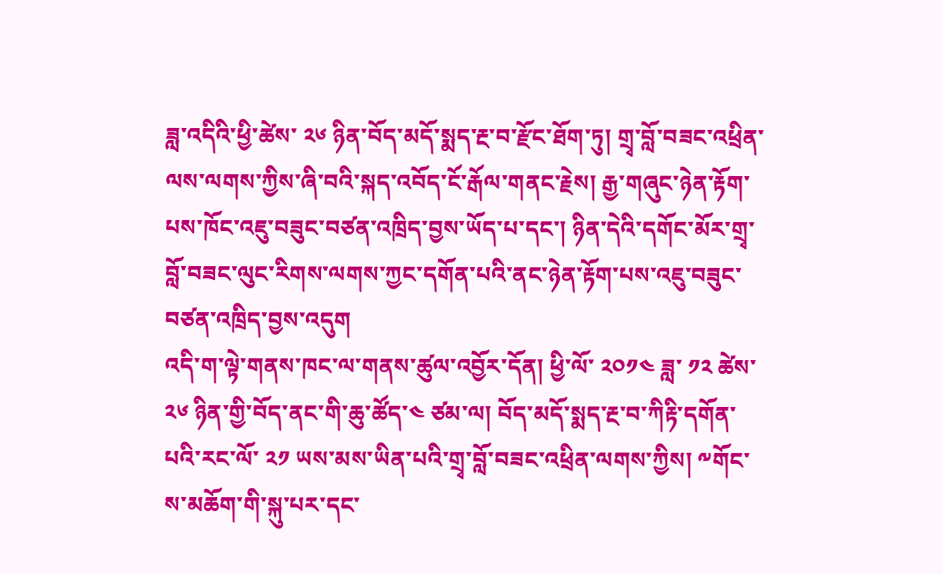ཟླ་འདིའི་ཕྱི་ཚེས་ ༢༦ ཉིན་བོད་མདོ་སྨད་རྔ་བ་རྫོང་ཐོག་ཏུ། གྲྭ་བློ་བཟང་འཕྲིན་ལས་ལགས་ཀྱིས་ཞི་བའི་སྐད་འབོད་ངོ་རྒོལ་གནང་རྗེས། རྒྱ་གཞུང་ཉེན་རྟོག་པས་ཁོང་འཇུ་བཟུང་བཙན་འཁྲིད་བྱས་ཡོད་པ་དང་། ཉིན་དེའི་དགོང་མོར་གྲྭ་བློ་བཟང་ལུང་རིགས་ལགས་ཀྱང་དགོན་པའི་ནང་ཉེན་རྟོག་པས་འཇུ་བཟུང་བཙན་འཁྲིད་བྱས་འདུག
འདི་ག་ལྟེ་གནས་ཁང་ལ་གནས་ཚུལ་འབྱོར་དོན། ཕྱི་ལོ་ ༢༠༡༤ ཟླ་ ༡༢ ཚེས་ ༢༦ ཉིན་གྱི་བོད་ནང་གི་ཆུ་ཚོད་༤ ཙམ་ལ། བོད་མདོ་སྨད་རྔ་བ་ཀིརྟི་དགོན་པའི་རང་ལོ་ ༢༡ ཡས་མས་ཡིན་པའི་གྲྭ་བློ་བཟང་འཕྲིན་ལགས་ཀྱིས། ༸གོང་ས་མཆོག་གི་སྐུ་པར་དང་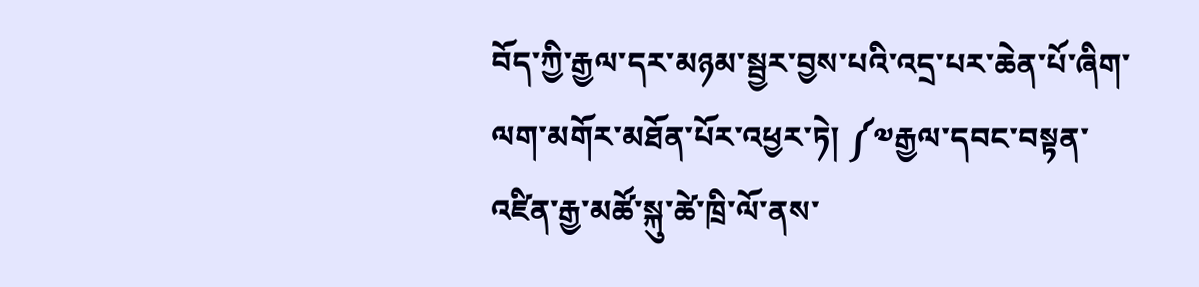བོད་ཀྱི་རྒྱལ་དར་མཉམ་སྦྱར་བྱས་པའི་འདྲ་པར་ཆེན་པོ་ཞིག་ལག་མགོར་མཐོན་པོར་འཕྱར་ཏེ། ༼༧རྒྱལ་དབང་བསྟན་འཛིན་རྒྱ་མཚོ་སྐུ་ཚེ་ཁྲི་ལོ་ནས་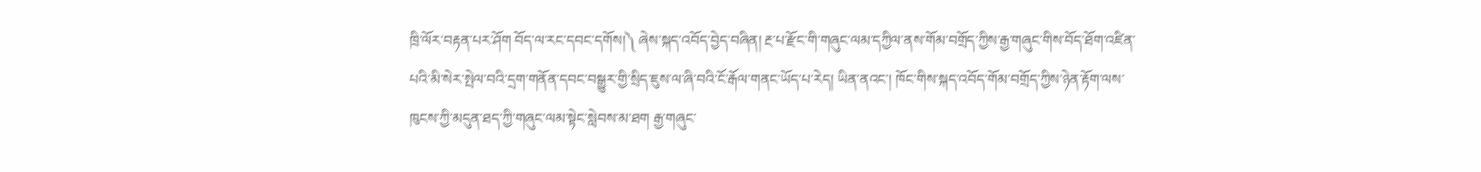ཁྲི་ལོར་བརྟན་པར་ཤོག བོད་ལ་རང་དབང་དགོས།༽ ཞེས་སྐད་འབོད་བྱེད་བཞིན། རྔ་པ་རྫོང་གི་གཞུང་ལམ་དཀྱིལ་ནས་གོམ་བགྲོད་ཀྱིས་རྒྱ་གཞུང་གིས་བོད་ཐོག་འཛིན་པའི་མི་སེར་སྤེལ་བའི་དྲག་གནོན་དབང་བསྒྱུར་གྱི་སྲིད་ཇུས་ལ་ཞི་བའི་ངོ་རྒོལ་གནང་ཡོད་པ་རེད། ཡིན་ནའང་། ཁོང་གིས་སྐད་འབོད་གོམ་བགྲོད་ཀྱིས་ཉེན་རྟོག་ལས་ཁུངས་ཀྱི་མདུན་ཐད་ཀྱི་གཞུང་ལམ་སྟེང་སླེབས་མ་ཐག རྒྱ་གཞུང་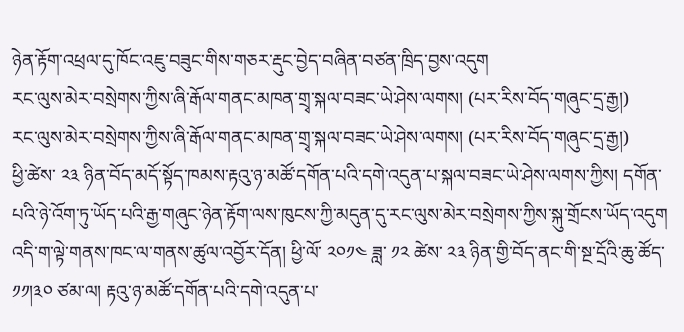ཉེན་རྟོག་འཕྲལ་དུ་ཁོང་འཇུ་བཟུང་གིས་གཅར་རྡུང་བྱེད་བཞིན་བཙན་ཁྲིད་བྱས་འདུག
རང་ལུས་མེར་བསྲེགས་ཀྱིས་ཞི་རྒོལ་གནང་མཁན་གྲྭ་སྐལ་བཟང་ཡེ་ཤེས་ལགས། (པར་རིས་བོད་གཞུང་དྲ་རྒྱ།)
རང་ལུས་མེར་བསྲེགས་ཀྱིས་ཞི་རྒོལ་གནང་མཁན་གྲྭ་སྐལ་བཟང་ཡེ་ཤེས་ལགས། (པར་རིས་བོད་གཞུང་དྲ་རྒྱ།)
ཕྱི་ཚེས་ ༢༣ ཉིན་བོད་མདོ་སྟོད་ཁམས་རྟའུ་ཉ་མཚོ་དགོན་པའི་དགེ་འདུན་པ་སྐལ་བཟང་ཡེ་ཤེས་ལགས་ཀྱིས། དགོན་པའི་ཉེ་འོག་ཏུ་ཡོད་པའི་རྒྱ་གཞུང་ཉེན་རྟོག་ལས་ཁུངས་ཀྱི་མདུན་དུ་རང་ལུས་མེར་བསྲེགས་ཀྱིས་སྐུ་གྲོངས་ཡོད་འདུག
འདི་ག་ལྟེ་གནས་ཁང་ལ་གནས་ཚུལ་འབྱོར་དོན། ཕྱི་ལོ་ ༢༠༡༤ ཟླ་ ༡༢ ཚེས་ ༢༣ ཉིན་གྱི་བོད་ནང་གི་སྔ་དྲོའི་ཆུ་ཚོད་ ༡༡།༣༠ ཙམ་ལ། རྟའུ་ཉ་མཚོ་དགོན་པའི་དགེ་འདུན་པ་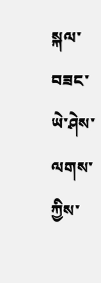སྐལ་བཟང་ཡེ་ཤེས་ལགས་ཀྱིས་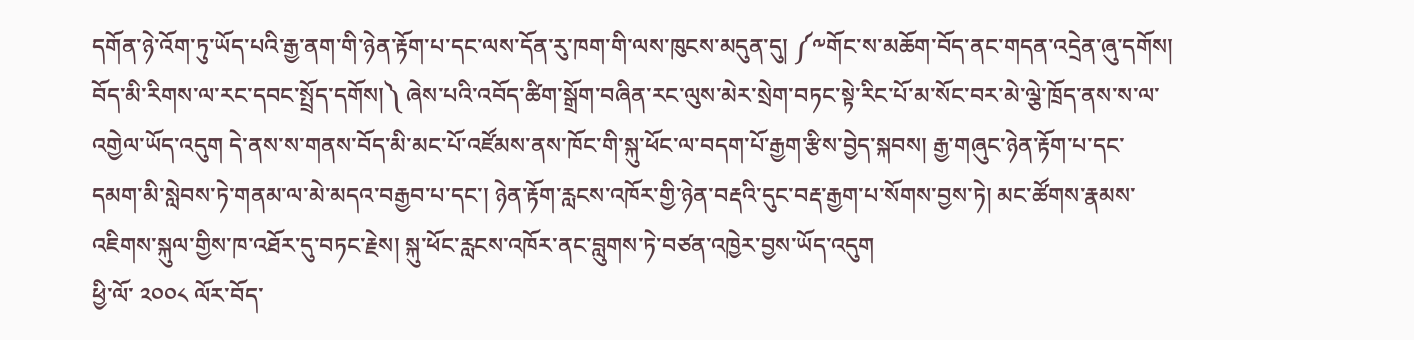དགོན་ཉེ་འོག་ཏུ་ཡོད་པའི་རྒྱ་ནག་གི་ཉེན་རྟོག་པ་དང་ལས་དོན་རུ་ཁག་གི་ལས་ཁུངས་མདུན་དུ། ༼༸གོང་ས་མཆོག་བོད་ནང་གདན་འདྲེན་ཞུ་དགོས། བོད་མི་རིགས་ལ་རང་དབང་སྤྲོད་དགོས།༽ ཞེས་པའི་འབོད་ཚིག་སྒྲོག་བཞིན་རང་ལུས་མེར་སྲེག་བཏང་སྟེ་རིང་པོ་མ་སོང་བར་མེ་ལྕེ་ཁྲོད་ནས་ས་ལ་འགྱེལ་ཡོད་འདུག དེ་ནས་ས་གནས་བོད་མི་མང་པོ་འཛོམས་ནས་ཁོང་གི་སྐུ་ཕོང་ལ་བདག་པོ་རྒྱག་རྩིས་བྱེད་སྐབས། རྒྱ་གཞུང་ཉེན་རྟོག་པ་དང་དམག་མི་སླེབས་ཏེ་གནམ་ལ་མེ་མདའ་བརྒྱབ་པ་དང་། ཉེན་རྟོག་རླངས་འཁོར་གྱི་ཉེན་བརྡའི་དུང་བརྡ་རྒྱག་པ་སོགས་བྱས་ཏེ། མང་ཚོགས་རྣམས་འཇིགས་སྐུལ་གྱིས་ཁ་འཐོར་དུ་བཏང་རྗེས། སྐུ་ཕོང་རླངས་འཁོར་ནང་བླུགས་ཏེ་བཙན་འཁྱེར་བྱས་ཡོད་འདུག
ཕྱི་ལོ་ ༢༠༠༨ ལོར་བོད་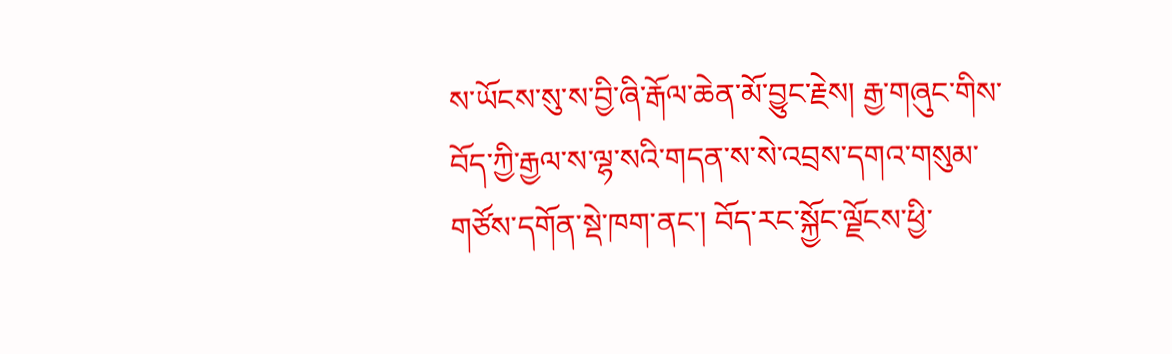ས་ཡོངས་སུ་ས་བྱི་ཞི་རྒོལ་ཆེན་མོ་བྱུང་རྗེས། རྒྱ་གཞུང་གིས་བོད་ཀྱི་རྒྱལ་ས་ལྷ་སའི་གདན་ས་སེ་འབྲས་དགའ་གསུམ་གཙོས་དགོན་སྡེ་ཁག་ནང་། བོད་རང་སྐྱོང་ལྗོངས་ཕྱི་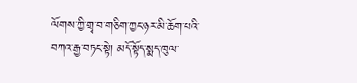ལོགས་ཀྱི་གྲྭ་བ་གཅིག་ཀྱང་ཉར་མི་ཆོག་པའི་བཀའ་རྒྱ་བཏང་སྟེ། མདོ་སྟོད་སྨད་ཁུལ་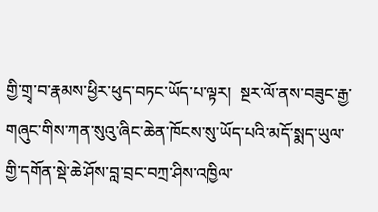གྱི་གྲྭ་བ་རྣམས་ཕྱིར་ཕུད་བཏང་ཡོད་པ་ལྟར།  སྔར་ལོ་ནས་བཟུང་རྒྱ་གཞུང་གིས་ཀན་སུའུ་ཞིང་ཆེན་ཁོངས་སུ་ཡོད་པའི་མདོ་སྨད་ཡུལ་གྱི་དགོན་སྡེ་ཆེ་ཤོས་བླ་བྲང་བཀྲ་ཤིས་འཁྱིལ་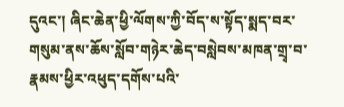དུའང་། ཞིང་ཆེན་ཕྱི་ལོགས་ཀྱི་བོད་ས་སྟོད་སྨད་བར་གསུམ་ནས་ཆོས་སློབ་གཉེར་ཆེད་བསླེབས་མཁན་གྲྭ་བ་རྣམས་ཕྱིར་འཕུད་དགོས་པའི་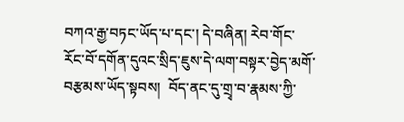བཀའ་རྒྱ་བཏང་ཡོད་པ་དང་། དེ་བཞིན། རེབ་གོང་རོང་བོ་དགོན་དུའང་སྲིད་ཇུས་དེ་ལག་བསྟར་བྱེད་མགོ་བརྩམས་ཡོད་སྟབས།  བོད་ནང་དུ་གྲྭ་བ་རྣམས་ཀྱི་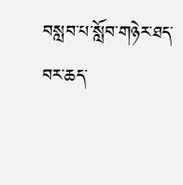བསླབ་པ་སློབ་གཉེར་ཐད་བར་ཆད་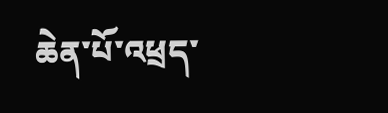ཆེན་པོ་འཕྲད་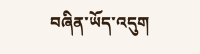བཞིན་ཡོད་འདུག